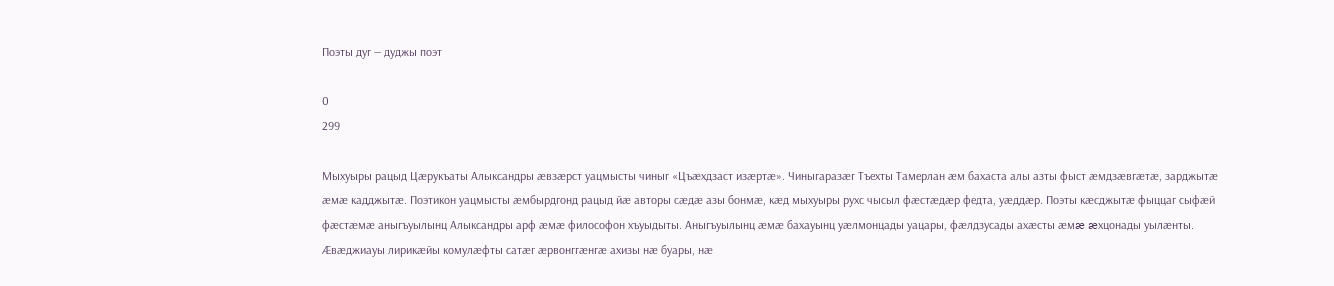Поэты дуг — дуджы поэт

0
299

Мыхуыры рацыд Цæрукъаты Алыксандры æвзæрст уацмысты чиныг «Цъæхдзаст изæртæ». Чиныгаразæг Тъехты Тамерлан æм бахаста алы азты фыст æмдзæвгæтæ, зарджытæ æмæ кадджытæ. Поэтикон уацмысты æмбырдгонд рацыд йæ авторы сæдæ азы бонмæ, кæд мыхуыры рухс чысыл фæстæдæр федта, уæддæр. Поэты кæсджытæ фыццаг сыфæй фæстæмæ аныгъуылынц Алыксандры арф æмæ философон хъуыдыты. Аныгъуылынц æмæ бахауынц уæлмонцады уацары, фæлдзусады ахæсты æмæ æхцонады уылæнты. Æвæджиауы лирикæйы комулæфты сатæг æрвонггæнгæ ахизы нæ буары, нæ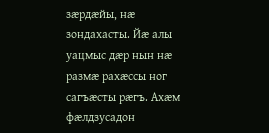зæрдæйы, нæ зондахасты. Йæ алы уацмыс дæр нын нæ размæ рахæссы ног сагъæсты рæгъ. Ахæм фæлдзусадон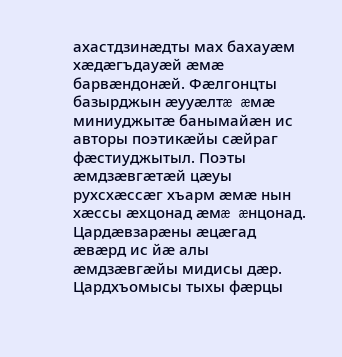ахастдзинæдты мах бахауæм хæдæгъдауæй æмæ барвæндонæй. Фæлгонцты базырджын æууæлтæ æмæ миниуджытæ банымайæн ис авторы поэтикæйы сæйраг фæстиуджытыл. Поэты æмдзæвгæтæй цæуы рухсхæссæг хъарм æмæ нын хæссы æхцонад æмæ æнцонад. Цардæвзарæны æцæгад æвæрд ис йæ алы æмдзæвгæйы мидисы дæр. Цардхъомысы тыхы фæрцы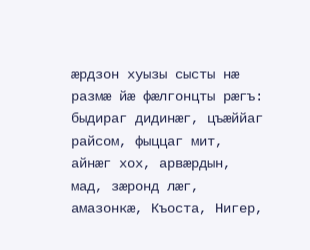æрдзон хуызы сысты нæ размæ йæ фæлгонцты рæгъ: быдираг дидинæг, цъæййаг райсом, фыццаг мит, айнæг хох, арвæрдын, мад, зæронд лæг, амазонкæ, Къоста, Нигер,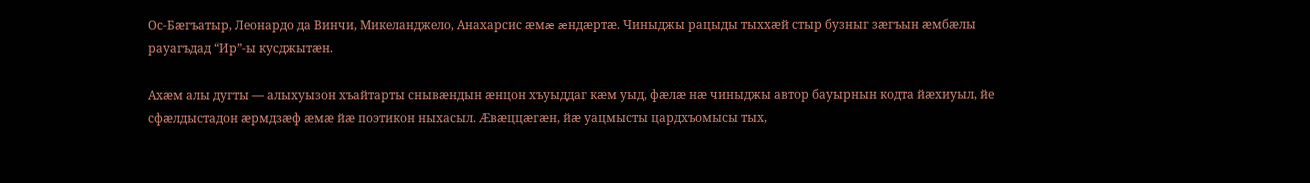Ос-Бæгъатыр, Леонардо да Винчи, Микеланджело, Анахарсис æмæ æндæртæ. Чиныджы рацыды тыххæй стыр бузныг зæгъын æмбæлы рауагъдад “Ир”-ы кусджытæн.

Ахæм алы дугты — алыхуызон хъайтарты снывæндын æнцон хъуыддаг кæм уыд, фæлæ нæ чиныджы автор бауырнын кодта йæхиуыл, йе сфæлдыстадон æрмдзæф æмæ йæ поэтикон ныхасыл. Æвæццæгæн, йæ уацмысты цардхъомысы тых,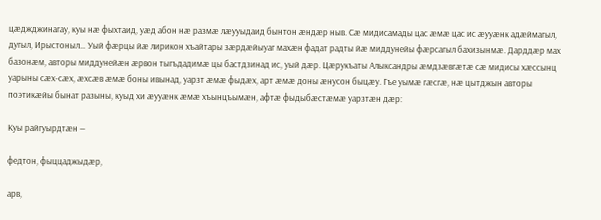цæджджинагау, куы нæ фыхтаид, уæд абон нæ размæ лæууыдаид бынтон æндæр ныв. Сæ мидисамады цас æмæ цас ис æууæнк адæймагыл, дугыл, Ирыстоныл… Уый фæрцы йæ лирикон хъайтары зæрдæйыуаг махæн фадат радты йæ миддунейы фæрсагыл бахизынмæ. Дарддæр мах базонæм, авторы миддунейæн æрвон тыгъдадимæ цы бастдзинад ис, уый дæр. Цæрукъаты Алыксандры æмдзæвгæтæ сæ мидисы хæссынц уарыны сæх-сæх, æхсæв æмæ боны ивынад, уарзт æмæ фыдæх, арт æмæ доны æнусон быцæу. Гъе уымæ гæсгæ, нæ цытджын авторы поэтикæйы бынат разыны, куыд хи æууæнк æмæ хъынцъымæн, афтæ фыдыбæстæмæ уарзтæн дæр:

Куы райгуырдтæн —

федтон, фыццаджыдæр,

арв,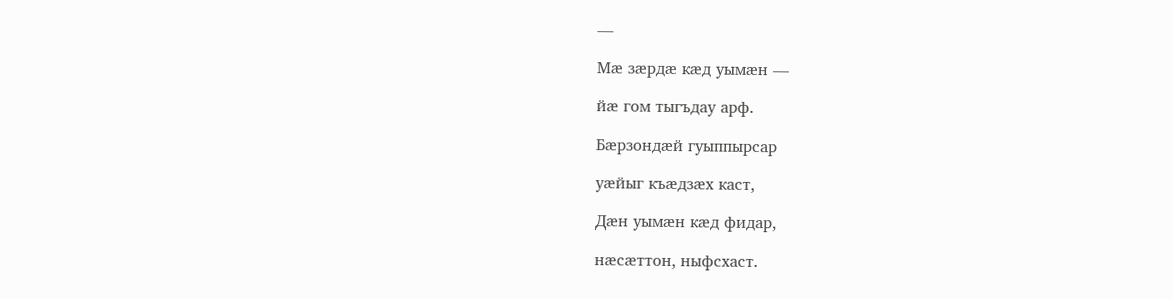—

Мæ зæрдæ кæд уымæн —

йæ гом тыгъдау арф.

Бæрзондæй гуыппырсар

уæйыг къæдзæх каст,

Дæн уымæн кæд фидар,

нæсæттон, ныфсхаст.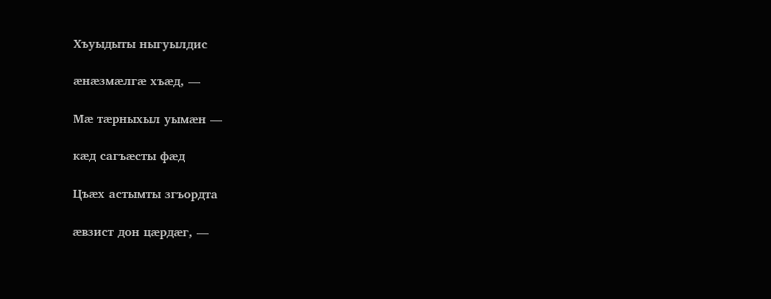Хъуыдыты ныгуылдис

æнæзмæлгæ хъæд, —

Мæ тæрныхыл уымæн —

кæд сагъæсты фæд

Цъæх астымты згъордта

æвзист дон цæрдæг, —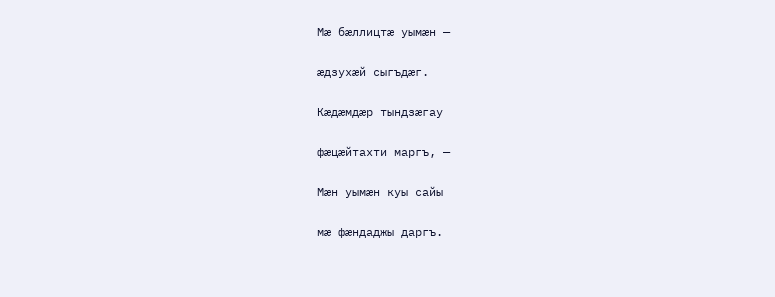Мæ бæллицтæ уымæн —

æдзухæй сыгъдæг.

Кæдæмдæр тындзæгау

фæцæйтахти маргъ, —

Мæн уымæн куы сайы

мæ фæндаджы даргъ.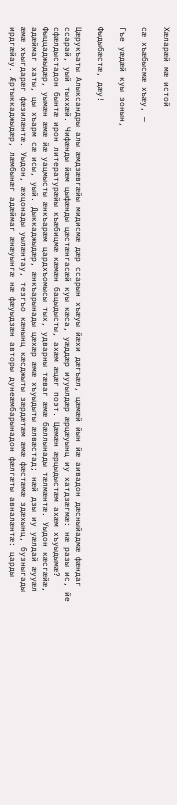Хæларæй мæ истой

сæ хъæбысмæ хъæу, —

Гъе уæдæй куы зонын,

Фыдыбæстæ, дæу!

Цæрукъаты Алыксандры алы æмдзæвгæйы мидисмæ дæр ссарын хъæуы йæхи дæгъæл, цæмæй йын йæ аивадон дæсныйадмæ фæндаг ссарай, уый тыххæй. Чифæнды йæм цыфæнды цæстæнгасæй куы кæса, уæддæр иууылдæр æрцæуынц иу хатдзæгмæ: нæ разы ис, йе сфæлдыстадон бынтæ ирон литературæйы къæбицмæ кæмæн бацыдысты, ахæм æцæг поэт. Цæмæн æрцыдыстæм ахæм хъуыдымæ? Фыццаджыдæр, уымæн æмæ йæ уацмысты æнкъарæм цардхъомысы тых, удварны тæваг æмæ бæллынады тæлмæнтæ. Уыдон кæсгæйæ, адæймаг хаты, цы хъарм сæ исы, уый. Дыккаджыдæр, æнкъарынады цæхæр æмæ хъуыдыты æлвæстад; нæй дзы иу уæлдай æууæл æмæ хъыгдарæг фæзилæнтæ. Уыдон, æхцонады уылæнтау, тезгъо кæнынц кæсджыты зæрдæтæм æмæ фæстæмæ здæхынц, бузныгады ирдгæйау. Æртыккаджыдæр, лæмбынæг адæймаг æнæуынгæ нæ фæуыдзæн авторы дунеæмбарынадон фæлгæты авналæнтæ: царды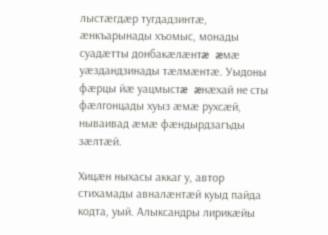лыстæгдæр тугдадзинтæ, æнкъарынады хъомыс, монады суадæтты донбакæлæнтæ æмæ уæздандзинады тæлмæнтæ. Уыдоны фæрцы йæ уацмыстæ æнæхай не сты фæлгонцады хуыз æмæ рухсæй, нываивад æмæ фæндырдзагъды зæлтæй.

Хицæн ныхасы аккаг у, автор стихамады авналæнтæй куыд пайда кодта, уый. Алыксандры лирикæйы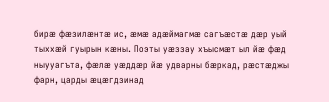бирæ фæзилæнтæ ис, æмæ адæймагмæ сагъæстæ дæр уый тыххæй гуырын кæны. Поэты уæззау хъысмæт ыл йæ фæд ныууагъта, фæлæ уæддæр йæ удварны бæркад, рæстæджы фарн, царды æцæгдзинад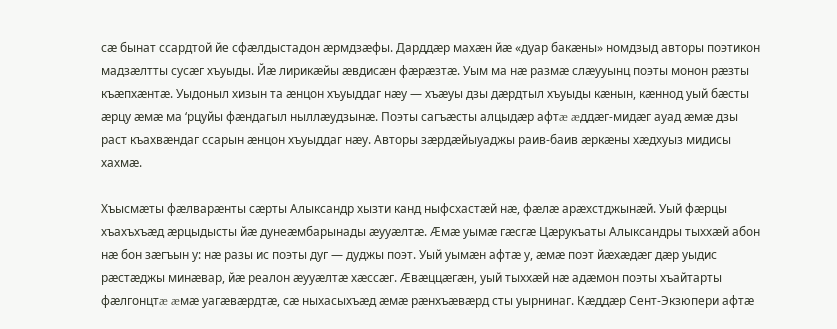сæ бынат ссардтой йе сфæлдыстадон æрмдзæфы. Дарддæр махæн йæ «дуар бакæны» номдзыд авторы поэтикон мадзæлтты сусæг хъуыды. Йæ лирикæйы æвдисæн фæрæзтæ. Уым ма нæ размæ слæууынц поэты монон рæзты къæпхæнтæ. Уыдоныл хизын та æнцон хъуыддаг нæу — хъæуы дзы дæрдтыл хъуыды кæнын, кæннод уый бæсты æрцу æмæ ма ‘рцуйы фæндагыл ныллæудзынæ. Поэты сагъæсты алцыдæр афтæ æддæг-мидæг ауад æмæ дзы раст къахвæндаг ссарын æнцон хъуыддаг нæу. Авторы зæрдæйыуаджы раив-баив æркæны хæдхуыз мидисы хахмæ.

Хъысмæты фæлварæнты сæрты Алыксандр хызти канд ныфсхастæй нæ, фæлæ арæхстджынæй. Уый фæрцы хъахъхъæд æрцыдысты йæ дунеæмбарынады æууæлтæ. Æмæ уымæ гæсгæ Цæрукъаты Алыксандры тыххæй абон нæ бон зæгъын у: нæ разы ис поэты дуг — дуджы поэт. Уый уымæн афтæ у, æмæ поэт йæхæдæг дæр уыдис рæстæджы минæвар, йæ реалон æууæлтæ хæссæг. Æвæццæгæн, уый тыххæй нæ адæмон поэты хъайтарты фæлгонцтæ æмæ уагæвæрдтæ, сæ ныхасыхъæд æмæ рæнхъæвæрд сты уырнинаг. Кæддæр Сент-Экзюпери афтæ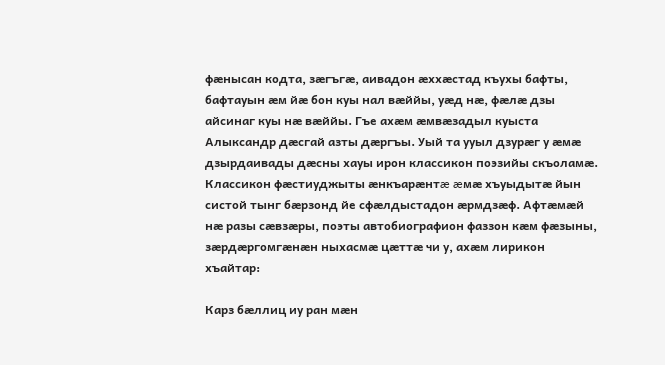фæнысан кодта, зæгъгæ, аивадон æххæстад къухы бафты, бафтауын æм йæ бон куы нал вæййы, уæд нæ, фæлæ дзы айсинаг куы нæ вæййы. Гъе ахæм æмвæзадыл куыста Алыксандр дæсгай азты дæргъы. Уый та ууыл дзурæг у æмæ дзырдаивады дæсны хауы ирон классикон поэзийы скъоламæ. Классикон фæстиуджыты æнкъарæнтæ æмæ хъуыдытæ йын систой тынг бæрзонд йе сфæлдыстадон æрмдзæф. Афтæмæй нæ разы сæвзæры, поэты автобиографион фаззон кæм фæзыны, зæрдæргомгæнæн ныхасмæ цæттæ чи у, ахæм лирикон хъайтар:

Карз бæллиц иу ран мæн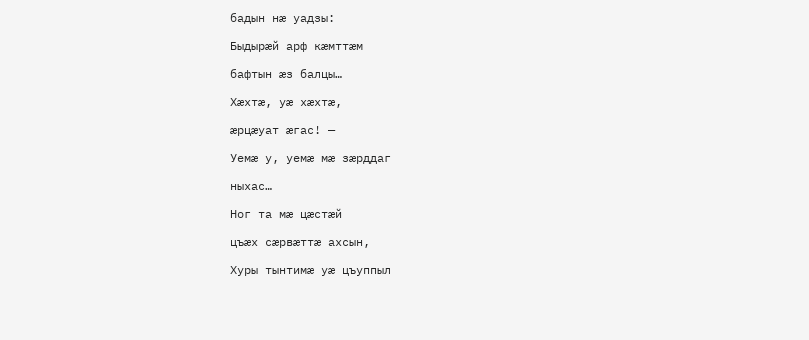бадын нæ уадзы:

Быдырæй арф кæмттæм

бафтын æз балцы…

Хæхтæ, уæ хæхтæ,

æрцæуат æгас! —

Уемæ у, уемæ мæ зæрддаг

ныхас…

Ног та мæ цæстæй

цъæх сæрвæттæ ахсын,

Хуры тынтимæ уæ цъуппыл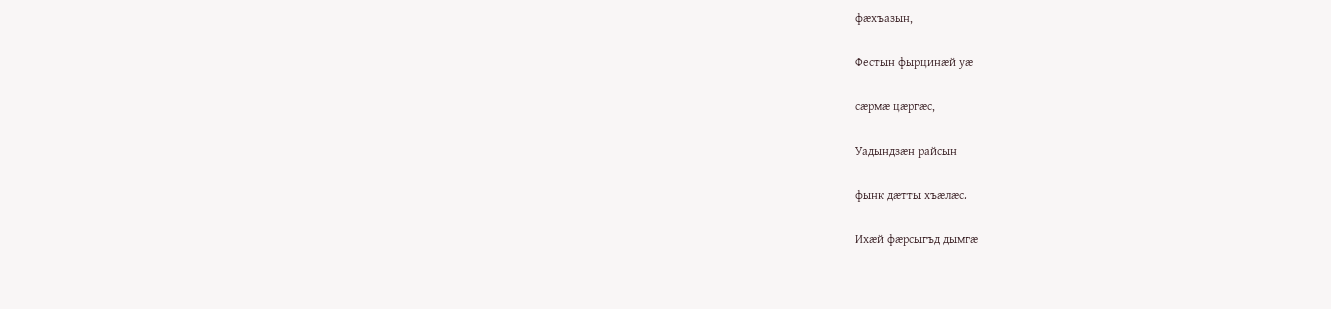фæхъазын,

Фестын фырцинæй уæ

сæрмæ цæргæс,

Уадындзæн райсын

фынк дæтты хъæлæс.

Ихæй фæрсыгъд дымгæ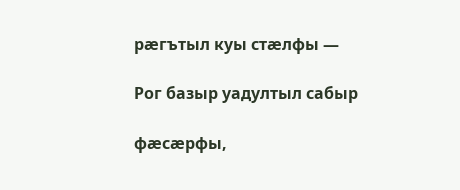рæгътыл куы стæлфы —

Рог базыр уадултыл сабыр

фæсæрфы,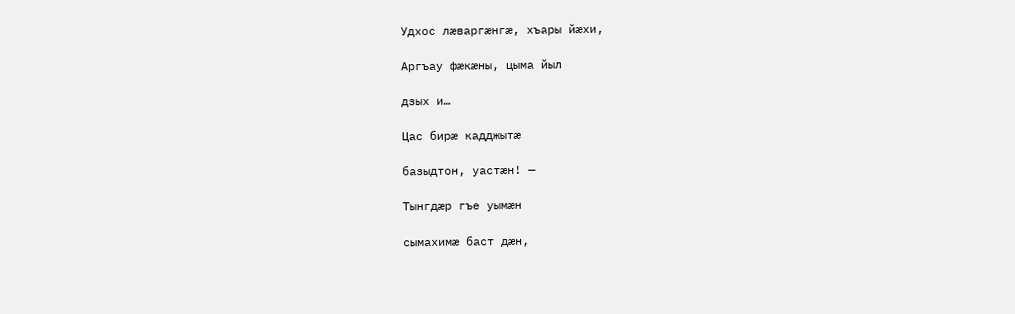Удхос лæваргæнгæ, хъары йæхи,

Аргъау фæкæны, цыма йыл

дзых и…

Цас бирæ кадджытæ

базыдтон, уастæн! —

Тынгдæр гъе уымæн

сымахимæ баст дæн,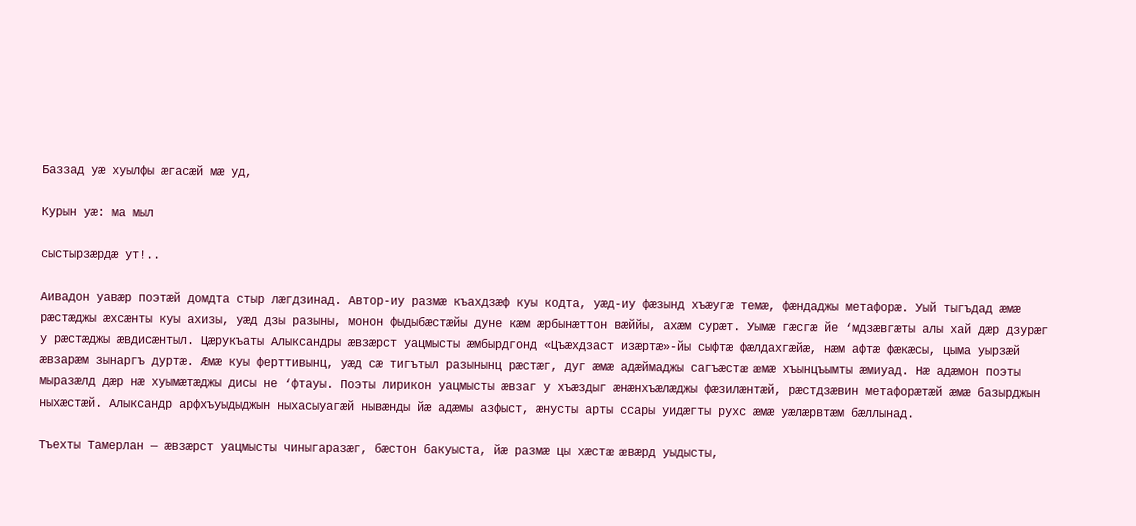Баззад уæ хуылфы æгасæй мæ уд,

Курын уæ: ма мыл

сыстырзæрдæ ут!..

Аивадон уавæр поэтæй домдта стыр лæгдзинад. Автор-иу размæ къахдзæф куы кодта, уæд-иу фæзынд хъæугæ темæ, фæндаджы метафорæ. Уый тыгъдад æмæ рæстæджы æхсæнты куы ахизы, уæд дзы разыны, монон фыдыбæстæйы дуне кæм æрбынæттон вæййы, ахæм сурæт. Уымæ гæсгæ йе ‘мдзæвгæты алы хай дæр дзурæг у рæстæджы æвдисæнтыл. Цæрукъаты Алыксандры æвзæрст уацмысты æмбырдгонд «Цъæхдзаст изæртæ»-йы сыфтæ фæлдахгæйæ, нæм афтæ фæкæсы, цыма уырзæй æвзарæм зынаргъ дуртæ. Æмæ куы ферттивынц, уæд сæ тигътыл разынынц рæстæг, дуг æмæ адæймаджы сагъæстæ æмæ хъынцъымты æмиуад. Нæ адæмон поэты мыразæлд дæр нæ хуымæтæджы дисы не ‘фтауы. Поэты лирикон уацмысты æвзаг у хъæздыг æнæнхъæлæджы фæзилæнтæй, рæстдзæвин метафорæтæй æмæ базырджын ныхæстæй. Алыксандр арфхъуыдыджын ныхасыуагæй нывæнды йæ адæмы азфыст, æнусты арты ссары уидæгты рухс æмæ уæлæрвтæм бæллынад.

Тъехты Тамерлан — æвзæрст уацмысты чиныгаразæг, бæстон бакуыста, йæ размæ цы хæстæ æвæрд уыдысты,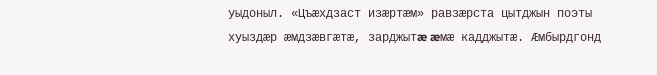уыдоныл. «Цъæхдзаст изæртæм» равзæрста цытджын поэты хуыздæр æмдзæвгæтæ, зарджытæ æмæ кадджытæ. Æмбырдгонд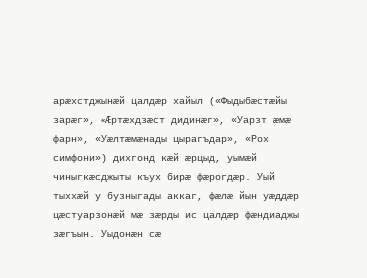арæхстджынæй цалдæр хайыл («Фыдыбæстæйы зарæг», «Æртæхдзæст дидинæг», «Уарзт æмæ фарн», «Уæлтæмæнады цырагъдар», «Рох симфони») дихгонд кæй æрцыд, уымæй чиныгкæсджыты къух бирæ фæрогдæр. Уый тыххæй у бузныгады аккаг, фæлæ йын уæддæр цæстуарзонæй мæ зæрды ис цалдæр фæндиаджы зæгъын. Уыдонæн сæ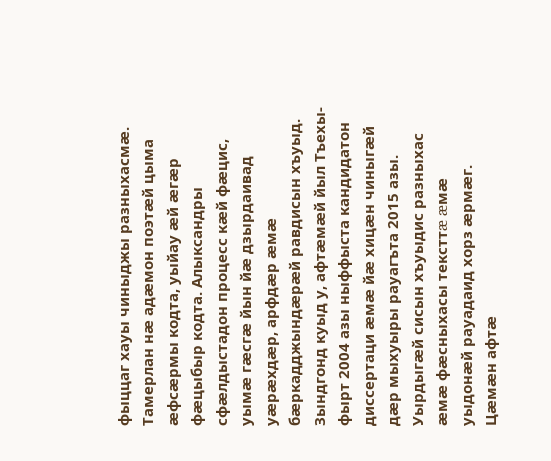фыццаг хауы чиныджы разныхасмæ. Тамерлан нæ адæмон поэтæй цыма æфсæрмы кодта, уыйау æй æгæр фæцыбыр кодта. Алыксандры сфæлдыстадон процесс кæй фæцис, уымæ гæсгæ йын йæ дзырдаивад уæрæхдæр, арфдæр æмæ бæркадджындæрæй равдисын хъуыд. Зындгонд куыд у, афтæмæй йыл Тъехы-фырт 2004 азы ныффыста кандидатон диссертаци æмæ йæ хицæн чиныгæй дæр мыхуыры рауагъта 2015 азы. Уырдыгæй сисын хъуыдис разныхас æмæ фæсныхасы тексттæ æмæ уыдонæй рауадаид хорз æрмæг. Цæмæн афтæ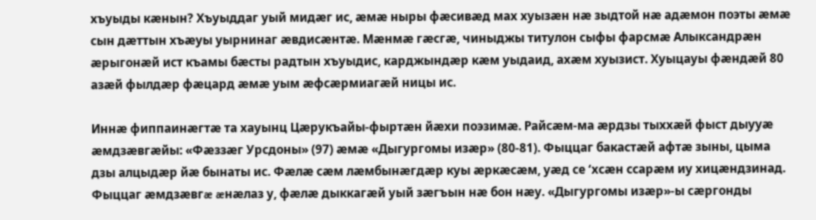хъуыды кæнын? Хъуыддаг уый мидæг ис, æмæ ныры фæсивæд мах хуызæн нæ зыдтой нæ адæмон поэты æмæ сын дæттын хъæуы уырнинаг æвдисæнтæ. Мæнмæ гæсгæ, чиныджы титулон сыфы фарсмæ Алыксандрæн æрыгонæй ист къамы бæсты радтын хъуыдис, карджындæр кæм уыдаид, ахæм хуызист. Хуыцауы фæндæй 80 азæй фылдæр фæцард æмæ уым æфсæрмиагæй ницы ис.

Иннæ фиппаинæгтæ та хауынц Цæрукъайы-фыртæн йæхи поэзимæ. Райсæм-ма æрдзы тыххæй фыст дыууæ æмдзæвгæйы: «Фæззæг Урсдоны» (97) æмæ «Дыгургомы изæр» (80-81). Фыццаг бакастæй афтæ зыны, цыма дзы алцыдæр йæ бынаты ис. Фæлæ сæм лæмбынæгдæр куы æркæсæм, уæд се ‘хсæн ссарæм иу хицæндзинад. Фыццаг æмдзæвгæ æнæлаз у, фæлæ дыккагæй уый зæгъын нæ бон нæу. «Дыгургомы изæр»-ы сæргонды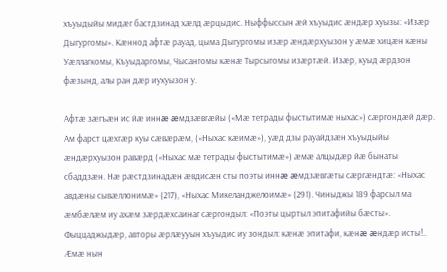хъуыдыйы мидæг бастдзинад хæлд æрцыдис. Ныффыссын æй хъуыдис æндæр хуызы: «Изæр Дыгургомы». Кæннод афтæ рауад, цыма Дыгургомы изæр æндæрхуызон у æмæ хицæн кæны Уæллагкомы, Къуыдаргомы, Чысангомы кæнæ Тырсыгомы изæртæй. Изæр, куыд æрдзон фæзынд, алы ран дæр иухуызон у.

Афтæ зæгъæн ис йæ иннæ æмдзæвгæйы («Мæ тетрады фыстытимæ ныхас») сæргондæй дæр. Ам фарст цæхгæр куы сæвæрæм, («Ныхас кæимæ»), уæд дзы рауайдзæн хъуыдыйы æндæрхуызон равæрд («Ныхас мæ тетрады фыстытимæ») æмæ алцыдæр йæ бынаты сбаддзæн. Нæ рæстдзинадæн æвдисæн сты поэты иннæ æмдзæвгæты сæргæндтæ: «Ныхас авдæны сывæллонимæ» (217), «Ныхас Микеланджелоимæ» (291). Чиныджы 189 фарсыл ма æмбæлæм иу ахæм зæрдæхсаинаг сæргондыл: «Поэты цыртыл эпитафийы бæсты». Фыццаджыдæр, авторы æрлæууын хъуыдис иу зондыл: кæнæ эпитафи, кæнæ æндæр исты!.. Æмæ нын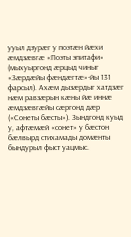ууыл дзурæг у поэтæн йæхи æмдзæвгæ «Поэты эпитафи» (мыхуыргонд æрцыд чиныг «Зæрдæйы фæндæгтæ»-йы 131 фарсыл). Ахæм дызæрдыг хатдзæг нæм равзæрын кæны йæ иннæ æмдзæвгæйы сæргонд дæр («Сонеты бæсты»). Зындгонд куыд у, афтæмæй «сонет» у бæстон бæлвырд стихамады домæнты бындурыл фыст уацмыс.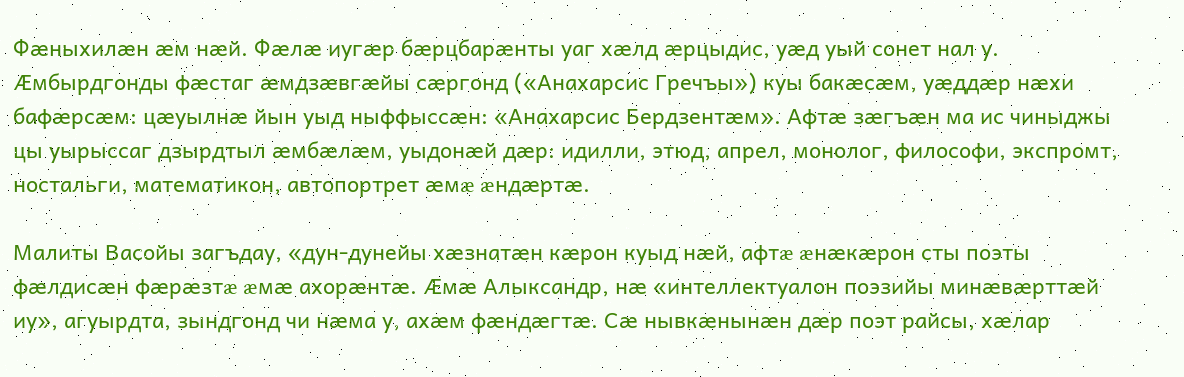Фæныхилæн æм нæй. Фæлæ иугæр бæрцбарæнты уаг хæлд æрцыдис, уæд уый сонет нал у. Æмбырдгонды фæстаг æмдзæвгæйы сæргонд («Анахарсис Гречъы») куы бакæсæм, уæддæр нæхи бафæрсæм: цæуылнæ йын уыд ныффыссæн: «Анахарсис Бердзентæм». Афтæ зæгъæн ма ис чиныджы цы уырыссаг дзырдтыл æмбæлæм, уыдонæй дæр: идилли, этюд, апрел, монолог, философи, экспромт, ностальги, математикон, автопортрет æмæ æндæртæ.

Малиты Васойы загъдау, «дун-дунейы хæзнатæн кæрон куыд нæй, афтæ æнæкæрон сты поэты фæлдисæн фæрæзтæ æмæ ахорæнтæ. Æмæ Алыксандр, нæ «интеллектуалон поэзийы минæвæрттæй иу», агуырдта, зындгонд чи нæма у, ахæм фæндæгтæ. Сæ нывкæнынæн дæр поэт райсы, хæлар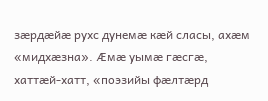зæрдæйæ рухс дунемæ кæй сласы, ахæм «мидхæзна». Æмæ уымæ гæсгæ, хаттæй-хатт, «поэзийы фæлтæрд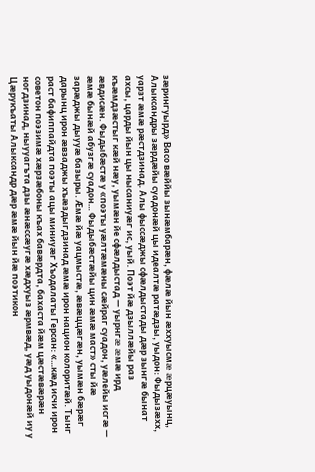зæрингуырд» Васо вæййы зынæмбарæн, фæлæ йын æххуысмæ æрцæуынц, Алыксандры зæрдæйы суадонæй цы идеалтæ ратæдзы, уыдон: Фыдызæхх, уарзт æмæ рæстдзинад. Алы фыссæджы сфæлдыстады дæр зынгæ бынат ахсы, царды йын цы нысаниуæг ис, уый. Поэт йæ дзыллæйы раз къæмдзæстыг кæй нæу, уымæн йе сфæлдыстад — уырнгæ æмæ ирд æвдисæн. Фыдыбæстæ у «поэты уæлтæмæны сæйраг суадон, уæлейы исгæ — æмæ бынæй абузгæ суадон… Фыдыбæстæйы цин æмæ маст» сты йæ зарæджы дыууæ базыры. Æмæ йæ уацмыстæ, æвæццæгæн, уымæн бæрæг дарынц ирон æвзаджы хъæздыгдзинад æмæ ирон национ колоритæй. Тынг раст бафиппайдта поэты ацы миниуæг Хъодалаты Герсан: «…кæд исчи ирон советон поэзимæ хæрзæбоны къах бавæрдта, бахаста йæм цæстæвæрæн ногдзинад, ныууагъта дзы æнæссæугæ хæдхуыз æрмвæд, уæд уыдонæй иу у Цæрукъаты Алыксандр дæр æмæ йын йæ поэтикон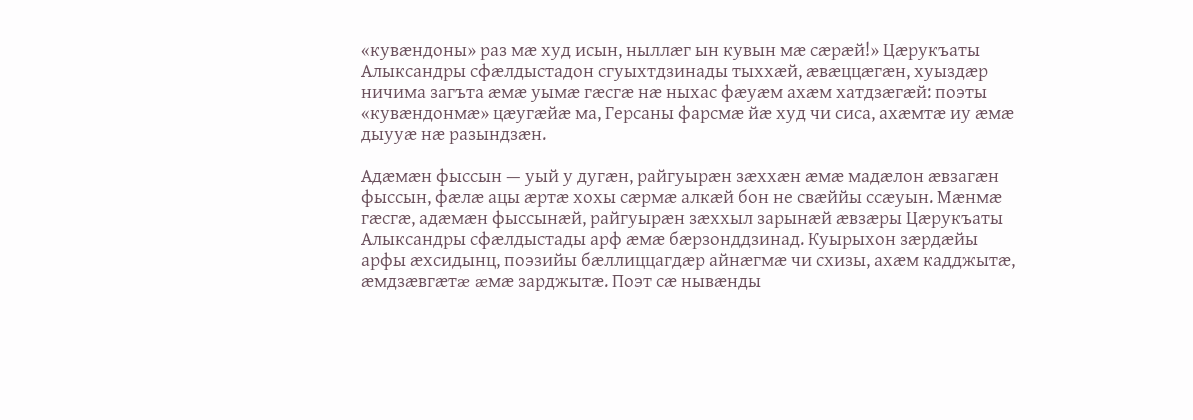«кувæндоны» раз мæ худ исын, ныллæг ын кувын мæ сæрæй!» Цæрукъаты Алыксандры сфæлдыстадон сгуыхтдзинады тыххæй, æвæццæгæн, хуыздæр ничима загъта æмæ уымæ гæсгæ нæ ныхас фæуæм ахæм хатдзæгæй: поэты «кувæндонмæ» цæугæйæ ма, Герсаны фарсмæ йæ худ чи сиса, ахæмтæ иу æмæ дыууæ нæ разындзæн.

Адæмæн фыссын — уый у дугæн, райгуырæн зæххæн æмæ мадæлон æвзагæн фыссын, фæлæ ацы æртæ хохы сæрмæ алкæй бон не свæййы ссæуын. Мæнмæ гæсгæ, адæмæн фыссынæй, райгуырæн зæххыл зарынæй æвзæры Цæрукъаты Алыксандры сфæлдыстады арф æмæ бæрзонддзинад. Куырыхон зæрдæйы арфы æхсидынц, поэзийы бæллиццагдæр айнæгмæ чи схизы, ахæм кадджытæ, æмдзæвгæтæ æмæ зарджытæ. Поэт сæ нывæнды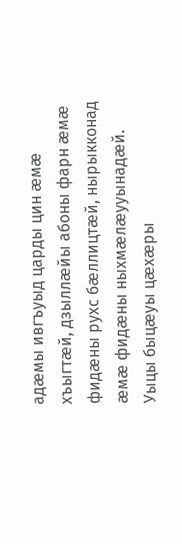адæмы ивгъуыд царды цин æмæ хъыгтæй, дзыллæйы абоны фарн æмæ фидæны рухс бæллицтæй, нырыкконад æмæ фидæны ныхмæлæууынадæй. Уыцы быцæуы цæхæры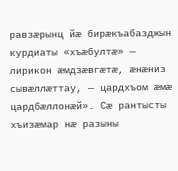равзæрынц йæ бирæкъабазджын курдиаты «хъæбултæ» — лирикон æмдзæвгæтæ, æнæниз сывæллæттау, — цардхъом æмæ цардбæллонæй». Сæ рантысты хъизæмар нæ разыны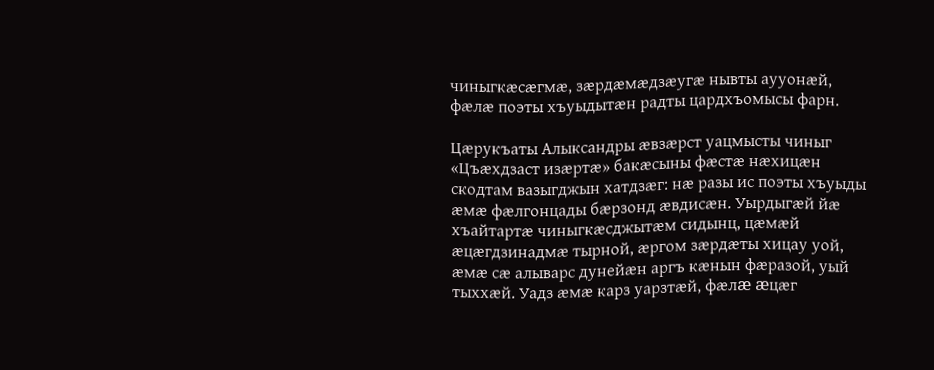чиныгкæсæгмæ, зæрдæмæдзæугæ нывты аууонæй, фæлæ поэты хъуыдытæн радты цардхъомысы фарн.

Цæрукъаты Алыксандры æвзæрст уацмысты чиныг «Цъæхдзаст изæртæ» бакæсыны фæстæ нæхицæн скодтам вазыгджын хатдзæг: нæ разы ис поэты хъуыды æмæ фæлгонцады бæрзонд æвдисæн. Уырдыгæй йæ хъайтартæ чиныгкæсджытæм сидынц, цæмæй æцæгдзинадмæ тырной, æргом зæрдæты хицау уой, æмæ сæ алыварс дунейæн аргъ кæнын фæразой, уый тыххæй. Уадз æмæ карз уарзтæй, фæлæ æцæг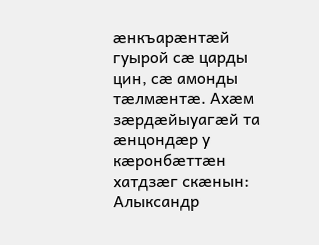æнкъарæнтæй гуырой сæ царды цин, сæ амонды тæлмæнтæ. Ахæм зæрдæйыуагæй та æнцондæр у кæронбæттæн хатдзæг скæнын: Алыксандр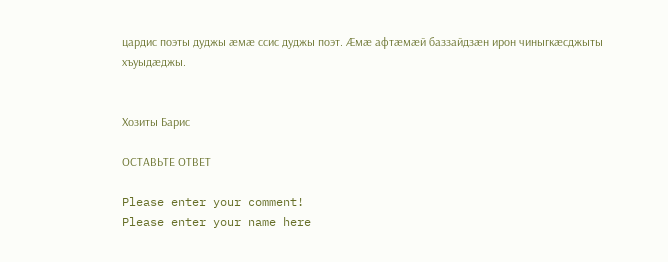цардис поэты дуджы æмæ ссис дуджы поэт. Æмæ афтæмæй баззайдзæн ирон чиныгкæсджыты хъуыдæджы.


Хозиты Барис

ОСТАВЬТЕ ОТВЕТ

Please enter your comment!
Please enter your name here